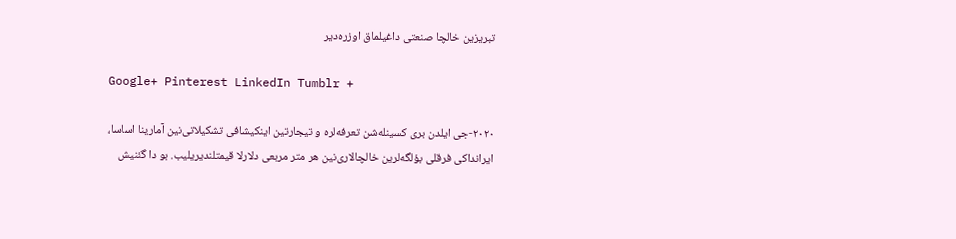تبریزین خالچا صنعتی داغیلماق اوزره‌دیر

Google+ Pinterest LinkedIn Tumblr +

۲۰۲۰-جی ایلدن بری کسینله‌شن تعرفه‌لره و تیجارتین اینکیشافی تشکیلاتی‌نین آمارینا اساسا، ایرانداکی فرقلی بؤلگه‌لرین خالچالاری‌نین هر متر مربعی دلارلا قیمتلندیریلیب. بو دا گئنیش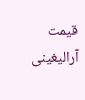قیمت آرالیغینی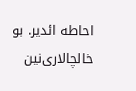احاطه‌‌‌ ائدیر. بو خالچالاری‌نین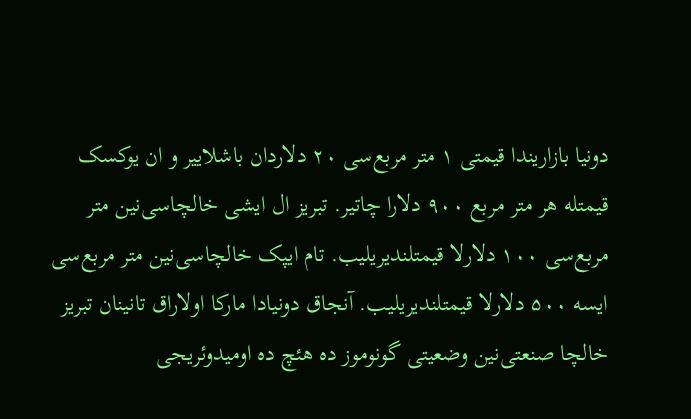دونیا بازاریندا قیمتی ۱ متر مربع‌سی ۲۰ دلاردان باشلاییر و ان یوکسک قیمتله هر متر مربع ۹۰۰ دلارا چاتیر. تبریز ال ایشی خالچاسی‌نین متر مربع‌سی ۱۰۰ دلارلا قیمتلندیریلیب. تام ایپک خالچاسی‌نین متر مربع‌سی ایسه ۵۰۰ دلارلا قیمتلندیریلیب. آنجاق دونیادا مارکا اولاراق تانینان تبریز خالچا صنعتی‌نین وضعيتی گونوموز ده هئچ ده اومیدوئریجی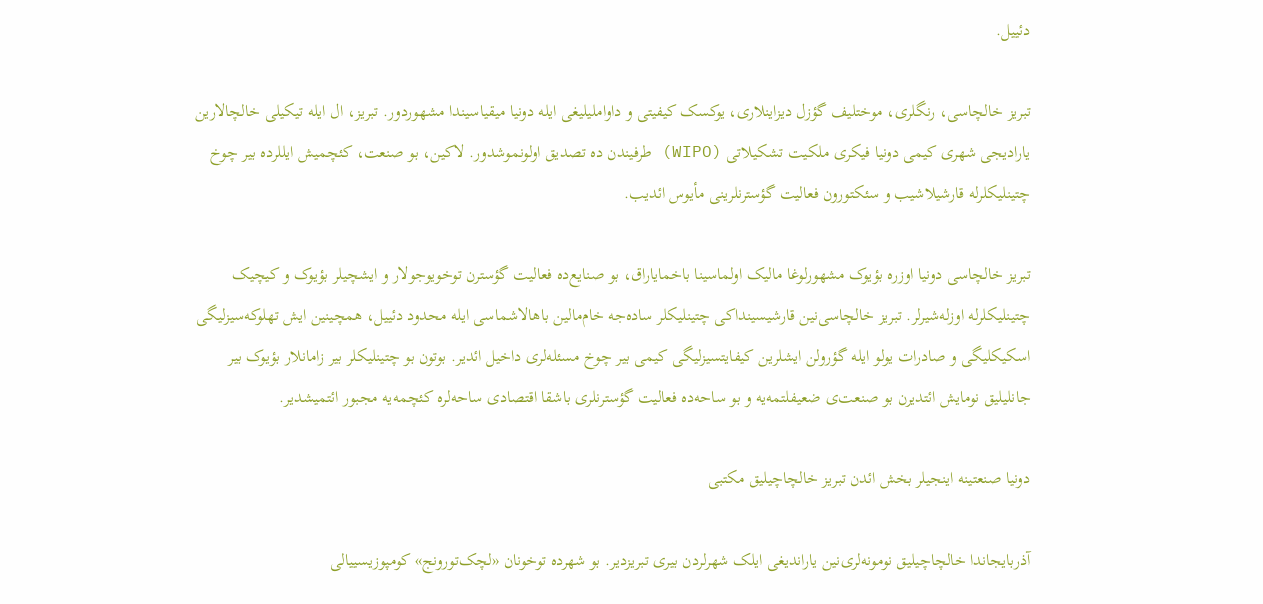دئییل.

تبریز خالچاسی، رنگلری، موختلیف گؤزل دیزاینلاری، یوکسک کیفیتی و داواملیلیغی ایله دونیا میقیاسیندا مشهوردور. تبریز، ال ایله تیکیلی خالچالارین یارادیجی شهری کیمی دونیا فیکری ملکیت تشکیلاتی (WIPO) طرفیندن ده تصدیق اولونموشدور. لاکین، بو صنعت، کئچمیش ایللرده بیر چوخ چتینلیکلرله قارشیلاشیب و سئکتورون فعالیت گؤسترنلرینی مأیوس ائدیب.

تبریز خالچاسی دونیا اوزره بؤیوک مشهورلوغا مالیک اولماسینا باخمایاراق، بو صنایع‌ده فعالیت گؤسترن توخویوجولار و ایشچیلر بؤیوک و کیچیک چتینلیکلرله اوزله‌شیرلر. تبریز خالچاسی‌نین قارشیسینداکی چتینلیکلر ساده‌جه خام‌مالین باهالاشماسی ایله محدود دئییل، همچینین ایش تهلوکه‌‌‌سیزلیگی اسکیکلیگی و صادرات یولو ایله گؤرولن ایشلرین کیفایتسیزلیگی کیمی بیر چوخ مسئله‌‌لری داخیل ائدیر. بوتون بو چتینلیکلر بیر زامانلار بؤیوک بیر جانلیلیق نومایش ائتدیرن بو صنعت‌ی ضعیفلتمه‌یه و بو ساحه‌‌‌ده فعالیت گؤسترنلری باشقا اقتصادی ساحه‌‌‌لره کئچمه‌یه مجبور ائتمیشدیر.

دونیا صنعتینه اینجیلر بخش ائدن تبریز خالچاچیلیق مکتبی

آذربایجاندا خالچاچیلیق نومونه‌لری‌نین یاراندیغی ایلک شهرلردن بیری تبریزدیر. بو شهرده توخونان «لچک‌تورونج» کومپوزیسییالی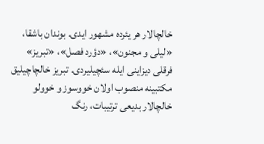خالچالار هر یئرده مشهور ایدی. بوندان باشقا، «لیلی و مجنون»، «دؤرد فصل»، «تبریز» فرقلی دیزاینی ایله سئچیلیردی. تبریز خالچاچیلیق مکتبینه منصوب اولان خووسوز و خوولو خالچالار بدیعی ترتیبات، رنگ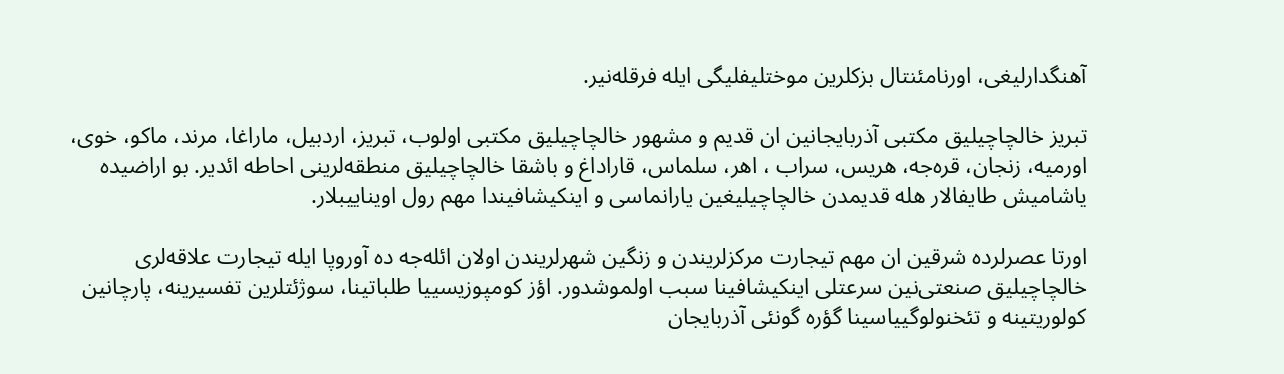آهنگدارلیغی، اورنامئنتال بزکلرین موختلیفلیگی ایله فرقله‌نیر.

تبریز خالچاچیلیق مکتبی آذربایجانین ان قدیم و مشهور خالچاچیلیق مکتبی اولوب، تبریز، اردبیل، ماراغا، مرند، ماکو، خوی، اورمیه، زنجان، قره‌جه، هریس، سراب ، اهر، سلماس، قاراداغ و باشقا خالچاچیلیق منطقه‌‌‌لرینی احاطه‌‌‌ ائدیر. بو اراضیده یاشامیش طایفالار هله قدیمدن خالچاچیلیغین یارانماسی و اینکیشافیندا مهم رول اویناییبلار.

اورتا عصرلرده شرقین ان مهم تیجارت مرکزلریندن و زنگین شهرلریندن اولان ائله‌جه ده آوروپا ایله تیجارت علاقه‌‌‌لری خالچاچیلیق صنعتی‌نین سرعتلی اینکیشافینا سبب اولموشدور. اؤز کومپوزیسییا طلباتینا، سوژئتلرین تفسیرینه، پارچانین کولوریتینه و تئخنولوگییاسینا گؤره گونئی آذربایجان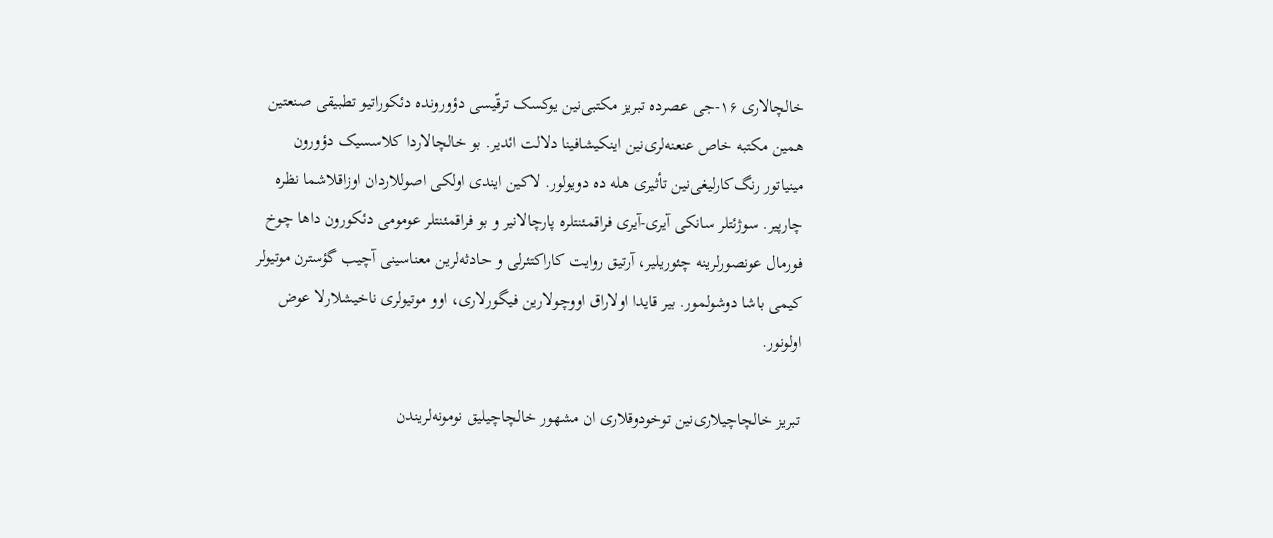خالچالاری ۱۶-جی عصرده تبریز مکتبی‌نین یوکسک ترقّیسی دؤورونده دئکوراتیو تطبیقی صنعتین همین مکتبه خاص عنعنه‌‌لری‌نین اینکیشافینا دلالت ائدیر. بو خالچالاردا کلاسسیک دؤورون مینیاتور رنگ‌کارلیغی‌نین تأثیری هله ده دویولور. لاکین ایندی اولکی اصوللاردان اوزاقلاشما نظره چارپیر. سوژئتلر سانکی آیری-آیری فراقمئنتلره پارچالانیر و بو فراقمئنتلر عومومی دئکورون داها چوخ فورمال عونصورلرینه چئوریلیر، آرتیق روایت کاراکتئرلی و حادثه‌‌‌لرین معناسینی آچیب گؤسترن موتیولر کیمی باشا دوشولمور. بیر قایدا اولاراق اووچولارین فیگورلاری، اوو موتیولری ناخیشلارلا عوض اولونور.

تبریز خالچاچیلاری‌نین توخودوقلاری ان مشهور خالچاچیلیق نومونه‌لریندن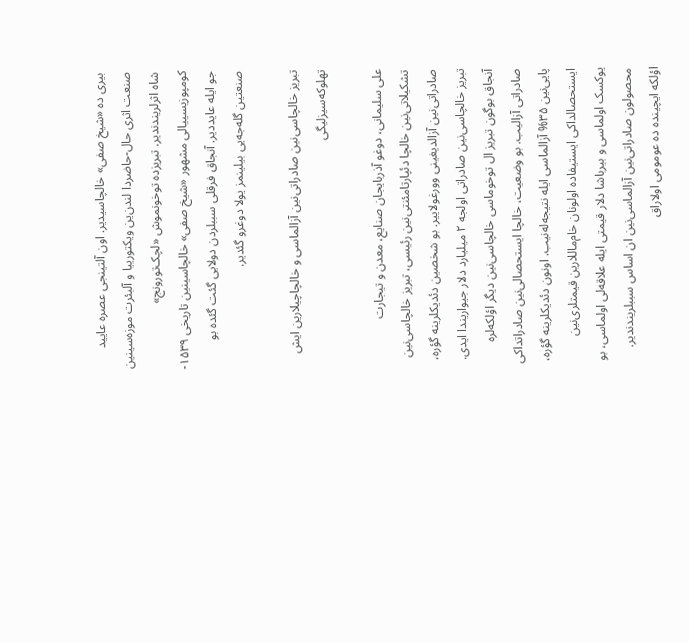بیری ده «شیخ صفی» خالچاسیدیر. اون آلتینجی عصره عایید صنعت اثری حال-حاضردا لندن‌ین ویکتورییا و آلبئرت موزه‌سینین شاه اثرلریندندیر. تبریزده توخونموش «لچک‌تورونج» کومپوزیسییالی مشهور «شیخ صفی» خالچاسینین تاریخی ۱۵۳۹-جو ایله عایددیر. آنجاق فرقلی سببلردن دولایی گئت گئده بو صنعتین گله‌جه‌یی بیلینمز یولا دوغرو گئدیر.

تبریز خالچاسی‌نین صادراتی‌نین آزالماسی و خالچاچیلارین ایش تهلوکه‌‌‌سیزلیگی

علی سلیمانی، دوغو آذربایجان صنایع، معدن و تیجارت تشکیلاتی‌نین خالچا دئپارتامئنتی‌نین رئیسی، تبریز خالچاسی‌نین صادراتی‌نین آزالدیغینی وورغولاییر. بو شخصین دئدیکلرینه گؤره، تبریز خالچاسی‌نین صادراتی اولجه ۲ میلیارد دلار جیواریندا ایدی. آنجاق بوگون تبریز ال توخوماسی خالچاسی‌نین دیگر اؤلکه‌لره صادراتی آزالیب. بو وضعيت، خالچا ایستحصالی‌نین صادراتداکی پایی‌نین ۳۵% آزالماسی ایله نتیجه‌له‌نیب. اونون دئدیکلرینه گؤره، ایستحصالداکی ایستیفاده اولونان خام‌ماللارین قیمتلری‌نین یوکسک اولماسی و بیرباشا دلار قیمتی ایله علاقه‌‌‌لی اولماسی، بو محصولون صادراتی‌نین آزالماسی‌نین ان اساس سببلریندندیر. اؤلکه ایچینده ده عومومی اولاراق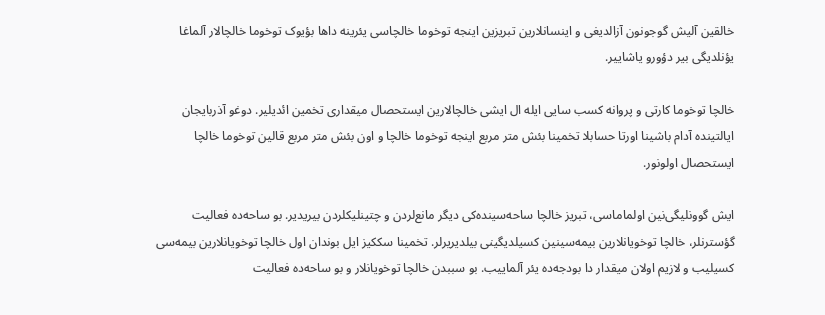خالقین آلیش گوجونون آزالدیغی و اینسانلارین تبریزین اینجه توخوما خالچاسی یئرینه داها بؤیوک توخوما خالچالار آلماغا یؤنلدیگی بیر دؤورو یاشاییر.

خالچا توخوما کارتی و پروانه کسب سایی ایله ال ایشی خالچالارین ایستحصال میقداری تخمین ائدیلیر. دوغو آذربایجان ایالتینده آدام باشینا اورتا حسابلا تخمینا بئش متر مربع اینجه توخوما خالچا و اون بئش متر مربع قالین توخوما خالچا ایستحصال اولونور.

ایش گوونلیگی‌نین اولماماسی، تبریز خالچا ساحه‌‌‌سینده‌کی دیگر مانع‌لردن و چتینلیکلردن بیریدیر. بو ساحه‌‌‌ده فعالیت گؤسترنلر، خالچا توخویانلارین بیمه‌سینین کسیلدیگینی بیلدیریرلر. تخمینا سککیز ایل بوندان اول خالچا توخویانلارین بیمه‌سی کسیلیب و لازیم اولان میقدار دا بودجه‌ده یئر آلماییب. بو سببدن خالچا توخویانلار و بو ساحه‌‌‌ده فعالیت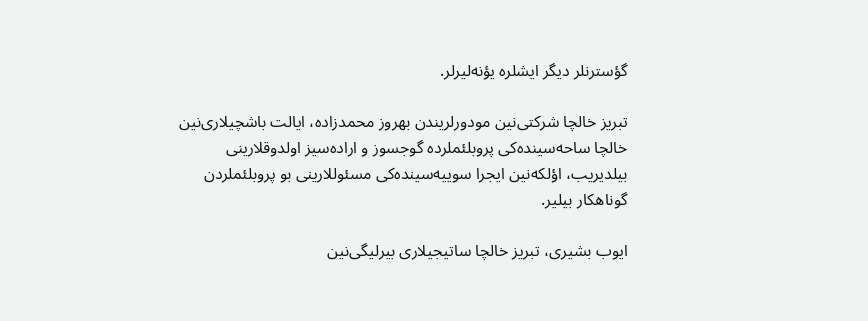گؤسترنلر دیگر ایشلره یؤنه‌لیرلر.

تبریز خالچا شرکتی‌نین مودورلریندن بهروز محمدزاده، ایالت باشچیلاری‌نین خالچا ساحه‌‌‌سینده‌کی پروبلئملرده گوجسوز و اراده‌سیز اولدوقلارینی بیلدیریب، اؤلکه‌نین ایجرا سويیه‌‌سینده‌کی مسئوللارینی بو پروبلئملردن گوناهکار بیلیر.

ایوب بشیری، تبریز خالچا ساتیجیلاری بیرلیگی‌نین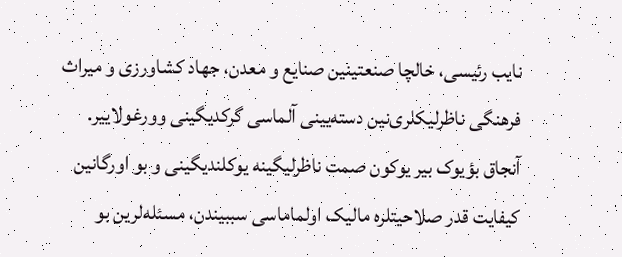نایب رئیسی، خالچا صنعتینین صنایع و معدن، جهاد کشاورزی و میراث فرهنگی ناظرلیکلری‌نین دسته‌یینی آلماسی گرکدیگینی وورغولاییر. آنجاق بؤیوک بیر یوکون صمت ناظرلیگینه یوکلندیگینی و بو اورگانین کیفایت قدر صلاحیتلره مالیک اولماماسی سببیندن، مسئله‌‌لرین بو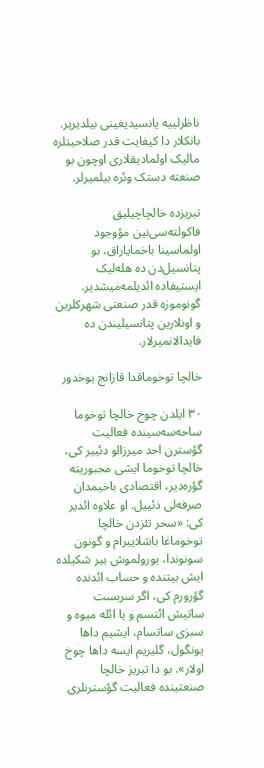ناظرلییه یانسیدیغینی بیلدیریر. بانکلار دا کیفایت قدر صلاحیتلره مالیک اولمادیقلاری اوچون بو صنعته دستک وئره بیلمیرلر.

تبریزده خالچاچیلیق فاکولته‌سی‌نین مؤوجود اولماسینا باخمایاراق، بو پتانسیل‌دن ده هله‌لیک ایستیفاده ائدیلمه‌میشدیر. گونوموزه قدر صنعتی شهرکلرین و اونلارین پتانسیلیندن ده فایدالانمیرلار.

خالچا توخوماقدا قازانج یوخدور

۳۰ ایلدن چوخ خالچا توخوما ساحه‌‌‌سه‌سینده فعالیت گؤسترن احد میرزالو دئییر کی، خالچا توخوما ایشی مجبوریته گؤره‌دیر، اقتصادی باخیمدان صرفه‌لی دئییل. او علاوه‌‌ ائدیر کی: «سحر تئزدن خالچا توخوماغا باشلاییرام و گونون سونوندا، یورولموش بیر شکیلده ایش بیتنده و حساب ائدنده گؤرورم کی، اگر سربست ساتیش ائتسم و یا ائله میوه‌‌ و سبزی ساتسام، ایشیم داها یونگول، گلیریم ایسه داها چوخ اولار». بو دا تبریز خالچا صنعتینده فعالیت گؤسترنلری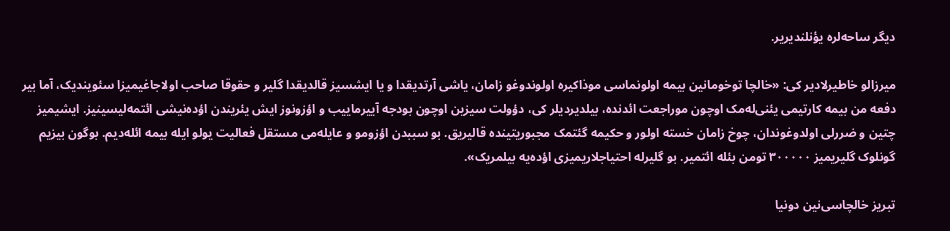دیگر ساحه‌‌‌لره یؤنلندیریر.

میرزالو خاطیرلادیر کی: «خالچا توخومانین بیمه اولونماسی موذاکیره‌ اولوندوغو زامان، یاشی آرتدیقدا و یا ایشسیز قالدیقدا گلیر و حقوقا صاحب اولاجاغیمیزا سئویندیک، آما بیر دفعه‌‌ من بیمه کارتیمی یئنی‌له‌مک اوچون موراجعت ائدنده، بیلدیردیلر کی، دؤولت سیزین اوچون بودجه آییرماییب و اؤزونوز ایش یئریندن اؤده‌نیشی ائتمه‌لیسینیز. ایشیمیز چتین و ضررلی اولدوغوندان، چوخ زامان خسته اولور و حکیمه گئتمک مجبوریتینده قالیریق. بو سببدن اؤزومو و عایله‌‌‌می مستقل فعالیت یولو ایله بیمه ائله‌دیم. بوگون بیزیم گونلوک گلیریمیز ۳۰۰۰۰۰ تومن بئله ائتمیر. بو گلیرله احتیاجلاریمیزی اؤده‌یه بیلمریک».

تبریز خالچاسی‌نین دونیا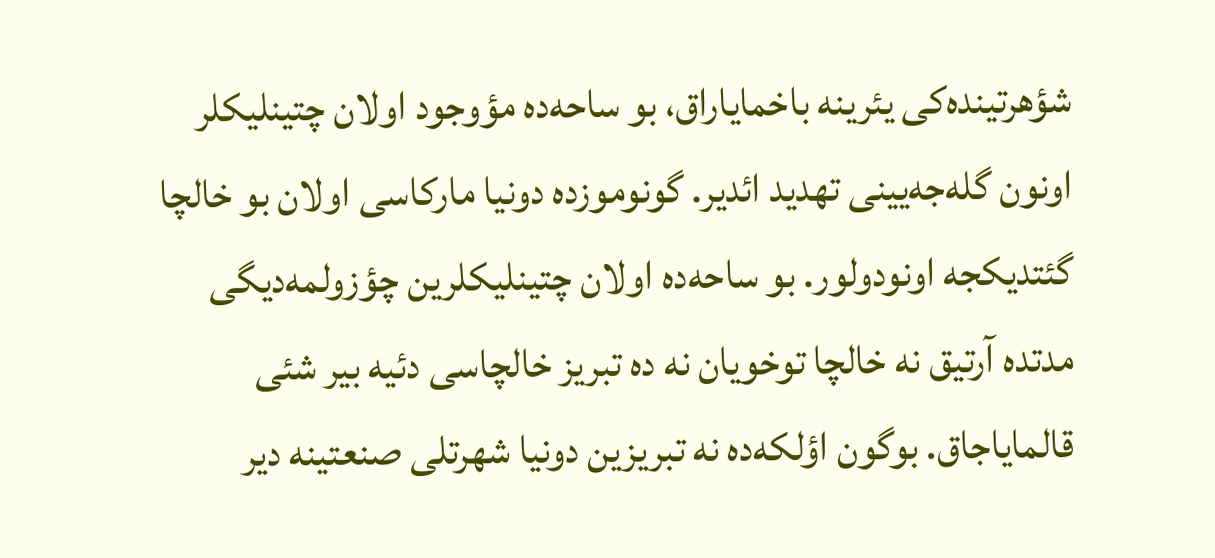شؤهرتینده‌کی یئرینه باخمایاراق، بو ساحه‌‌‌ده مؤوجود اولان چتینلیکلر اونون گله‌جه‌یینی تهدید ائدیر. گونوموزده دونیا مارکاسی اولان بو خالچا گئتدیکجه اونودولور. بو ساحه‌‌‌ده اولان چتینلیکلرین چؤزولمه‌دیگی مدتده آرتیق نه خالچا توخویان نه ده تبریز خالچاسی دئیه بیر شئی قالمایاجاق. بوگون اؤلکه‌ده نه تبریزین دونیا شهرتلی صنعتینه دیر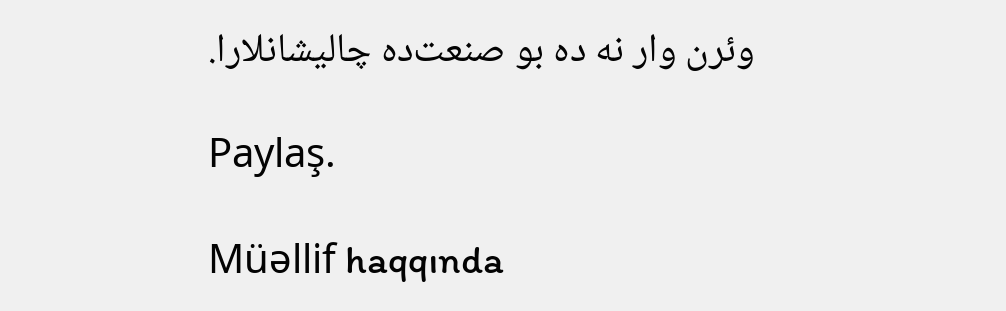وئرن وار نه ده بو صنعت‌ده چالیشانلارا.

Paylaş.

Müəllif haqqında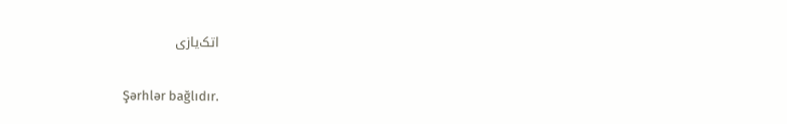اتک‌یازی

Şərhlər bağlıdır.